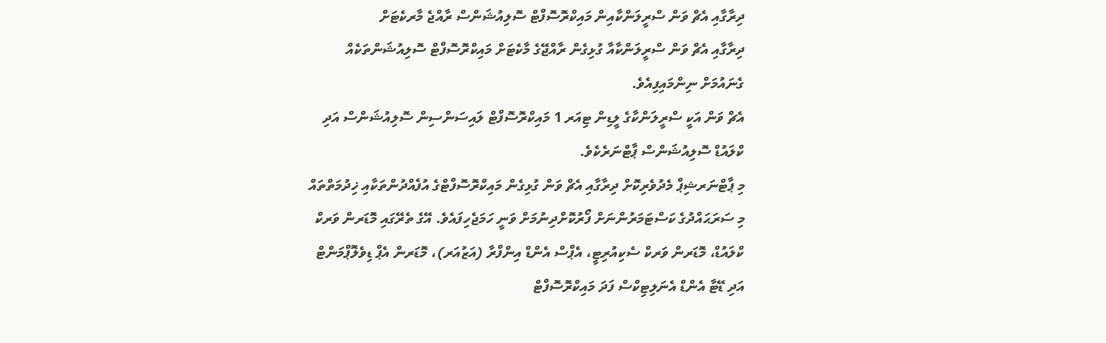ދިރާގާއި އެޗް ވަން ސްރީލަންކާއިން މައިކްރޮސޮފްޓް ސޮލިއުޝަންސް ރާއްޖެ މާރކެޓަށް
ދިރާގާއި އެޗް ވަން ސްރީލަންކާއާ ގުޅިގެން ރާއްޖޭގެ މާކެޓަށް މައިކްރޮސޮފްޓް ސޮލިއުޝަންތަކެއް ގެނައުމަށް ނިންމައިފިއެވެ.
އެޗް ވަން އަކީ ސްރީލަންކާގެ ލީޑިން ޓިއަރ 1 މައިކްރޮސޮފްޓް ލައިސަންސިން ސޮލިއުޝަންސް އަދި ކްލައުޑް ސޮލިއުޝަންސް ޕާޓްނަރެކެވެ.
މި ޕާޓްނަރޝިޕް މެދުވެރިކޮށް ދިރާގާއި އެޗް ވަން ގުޅިގެން މައިކްރޮސޮފްޓްގެ އުފެއްދުންތަކާއި ޚިދުމަތްތައް މި ސަރަޙައްދުގެ ކަސްޓަމަރުންނަށް ފޯރުކޮށްދިނުމަށް ވަނީ ހަމަޖެހިފައެވެ. އޭގެ ތެރޭގައި މޮޑަރން ވަރކް ކްލައުޑް، މޮޑަރން ވަރކް ސެކިއުރިޓީ، އެޕްސް އެންޑް އިންފްރާ (އަޒުއަރ)، މޮޑަރން އެޕް ޑިވެލޮޕްމަންޓް އަދި ޑޭޓާ އެންޑް އެނަލިޓިކްސް ފަދަ މައިކްރޮސޮފްޓް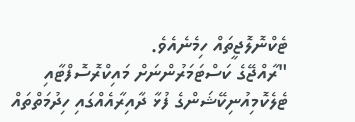ޓެކްނޮލޮޖީތައް ހިމެނެއެވެ.
"ރާއްޖޭގެ ކަސްޓަމަރުންނަށް މައިކްރޮސޮފްޓާއި ޓެލެކޮމިއުނިކޭޝަންގެ ފުޅާ ދާއިރާއެއްގައި ހިދުމަތްތައް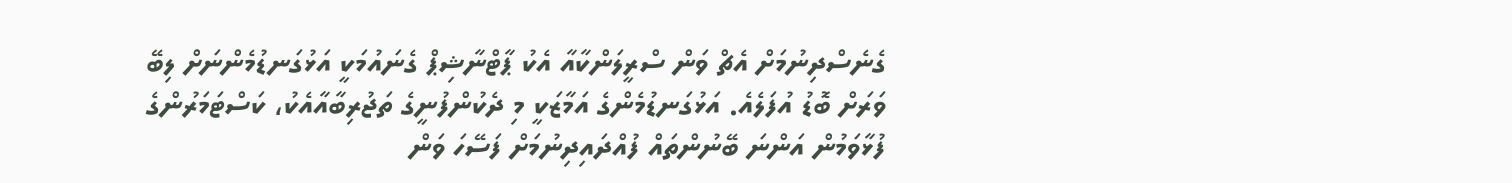ގެނެސްދިނުމަށް އެޗް ވަން ސްރީލަންކާއާ އެކު ޕާޓްނާޝިޕް ގެނައުމަކީ އަޅުގަނޑުމެންނަށް ލިބޭ ވަރަށް ބޮޑު އުފަލެއެ. އަޅުގަނޑުމެންގެ އަމާޒަކީ މި ދެކުންފުނީގެ ތަޖުރިބާއާއެކު، ކަސްޓަމަރުންގެ ފުޅާވަމުން އަންނަ ބޭނުންތައް ފުއްދައިދިނުމަށް ފަސޭހަ ވަން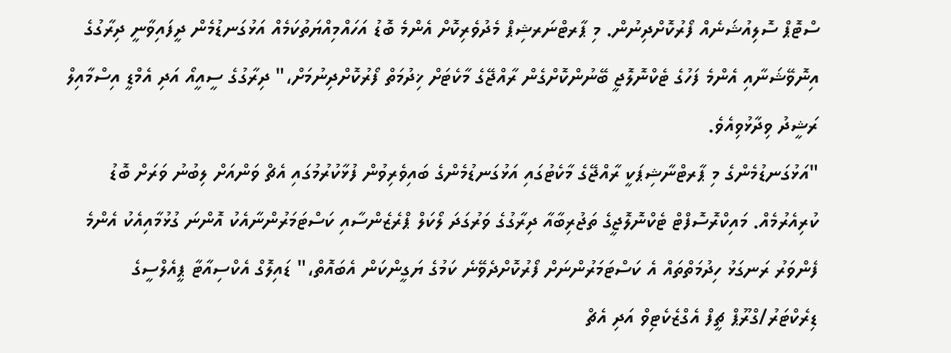ސްޓޮޕް ސޮލިއުޝަނެއް ފޯރުކޮށްދިނުން. މި ޕާރޓްނަރޝިޕް މެދުވެރިކޮށް އެންމެ ބޮޑު އަހައްމިއްޔަތުކަމެއް އަޅުގަނޑުމެން ދީފައިވާނީ ދިރާގުގެ އިނޮވޭޝަނާއި އެންމެ ފަހުގެ ޓެކްނޮލޮޖީ ބޭނުންކޮށްގެން ރާއްޖޭގެ މާކެޓަށް ޚިދުމަތް ފޯރުކޮށްދިނުމަށް،" ދިރާގުގެ ސީއީއޯ އަދި އެމްޑީ އިސްމާއިލް ރަޝީދު ވިދާޅުވިއެވެ.
"އަޅުގަނޑުމެންގެ މި ޕާރޓްނާޝިޕަކީ ރާއްޖޭގެ މާކެޓުގައި އަޅުގަނޑުމެންގެ ބައިވެރިވުން ފުޅާކުރުމުގައި އެޗް ވަންއަށް ލިބުނު ވަރަށް ބޮޑު ކުރިއެރުމެއް. މައިކްރޮސޮފްޓް ޓެކްނޮލޮޖީގެ ތަޖުރިބާއާ ދިރާގުގެ ވަރުގަދަ ލޯކަލް ޕްރެޒެންސާއި ކަސްޓަމަރުންނާއެކު އޮންނަ ގުޅުމާއިއެކު އެންމެ ފެންވަރު ރަނގަޅު ހިދުމަތްތައް އެ ކަސްޓަމަރުންނަށް ފޯރުކޮށްދެވޭނެ ކަމުގެ ޔަގީންކަން އެބައޮތް،" ޑައިލޮގް އެކްސިއާޓާ ޕީއެލްސީގެ ޑިރެކްޓަރު/ގްރޫޕް ޗީފް އެގްޒެކެޓިވް އަދި އެޗް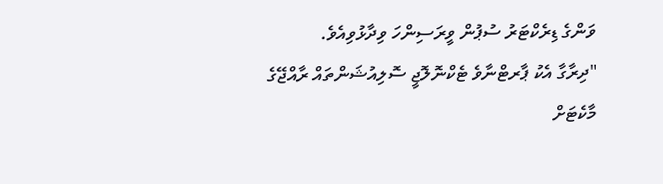ވަންގެ ޑިރެކްޓަރު ސުޕުން ވީރަސިންހަ ވިދާޅުވިއެވެ.
"ދިރާގާ އެކު ޕާރޓްނާވެ ޓެކްނޮލޮޖީ ސޮލިއުޝަންތައް ރާއްޖޭގެ މާކެޓަށް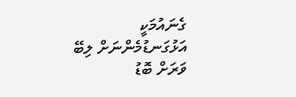ގެނައުމަކީ އަޅުގަނޑުމެންނަށް ލިބޭ ވަރަށް ބޮޑު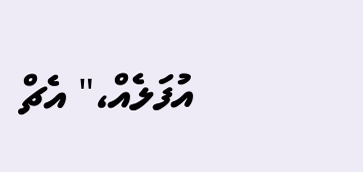އުފަލެއް،" އެޗް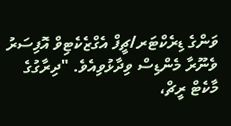ވަންގެ ޑިރެކްޓަރ/ޗީފް އެގްޒެކެޓިވް އޮފިސަރު ވެނޫރާ މެންޑިސް ވިދާޅުވިއެވެ. "ދިރާގުގެ މާކެޓް ރީޗް،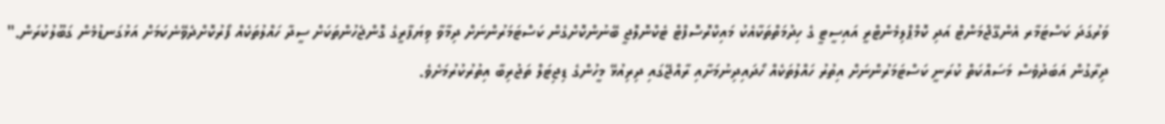ވަރުގަދަ ކަސްޓަމާރ އެންގޭޖްމަންޓް އަދި ކޮމްޕްލިމެންޓްރީ އައިސީޓީ ގެ ހިދުމަތްތަކާއެކު މައިކްރޮސޮފްޓް ޓެކްނޮލޮޖީ ބޭނުންކޮށްގެން ކަސްޓަމަރުންނަށް ދިމާވާ ވިޔަފާރީގެ ގޮންޖެހުންތަކަށް ސީދާ ހައްލުތަކެއް ފޯރުކޮށްދެވޭނެކަމަށް އަޅުގަނޑުމެން ގަބޫލުކުރަން."
ދިރާގުން އަބަދުވެސް މަސައްކަތް ކުރަނީ ކަސްޓަމަރުންނަށް އިތުރު ހައްލުތަކެއް ހޯދައިދިނުމަށާއި ރާއްޖޭގައި ދިރިއުޅޭ މީހުންގެ ޑިޖިޓަލް ތަޖުރިބާ އިތުރުކުރުމަށެވެ.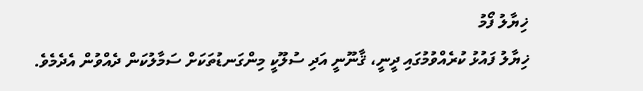ޚިޔާލު ފޯމު
ޚިޔާލު ފައުޅު ކުރެއްވުމުގައި ދީނީ، ޤާނޫނީ އަދި ސުލޫކީ މިންގަނޑުތަކަށް ސަމާލުކަން ދެއްވުން އެދެމެވެ.